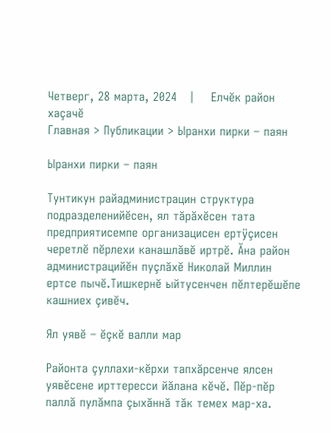Четверг, 28 марта, 2024   |    Елчĕк район хаçачĕ
Главная > Публикации > Ыранхи пирки – паян

Ыранхи пирки – паян

Тунтикун райадминистрацин структура подразделенийĕсен, ял тăрăхĕсен тата предприятисемпе организацисен ертÿçисен черетлĕ пĕрлехи канашлăвĕ иртрĕ. Ăна район администрацийĕн пуçлăхĕ Николай Миллин ертсе пычĕ.Тишкернĕ ыйтусенчен пĕлтерĕшĕпе кашниех çивĕч.

Ял уявĕ – ĕçкĕ валли мар

Районта çуллахи-кĕрхи тапхăрсенче ялсен уявĕсене ирттересси йăлана кĕчĕ. Пĕр-пĕр паллă пулăмпа çыхăннă тăк темех мар-ха.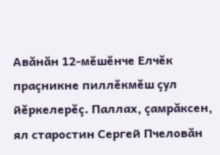Авăнăн 12-мĕшĕнче Елчĕк праçникне пиллĕкмĕш çул йĕркелерĕç. Паллах, çамрăксен, ял старостин Сергей Пчеловăн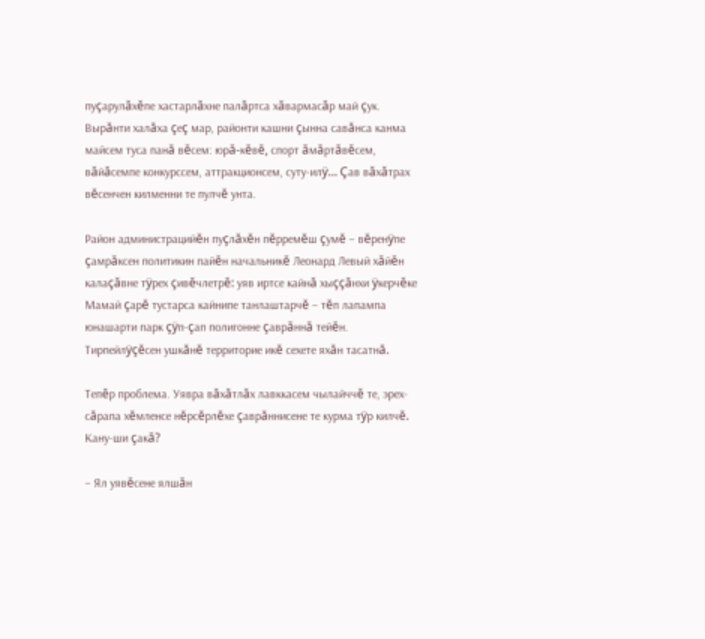пуçарулăхĕпе хастарлăхне палăртса хăвармасăр май çук. Вырăнти халăха çеç мар, районти кашни çынна савăнса канма майсем туса панă вĕсем: юрă-кĕвĕ, спорт ăмăртăвĕсем, вăйăсемпе конкурссем, аттракционсем, суту-илÿ… Çав вăхăтрах вĕсенчен килменни те пулчĕ унта.

Район администрацийĕн пуçлăхĕн пĕрремĕш çумĕ – вĕренÿпе çамрăксен политикин пайĕн начальникĕ Леонард Левый хăйĕн калаçăвне тÿрех çивĕчлетрĕ: уяв иртсе кайнă хыççăнхи ÿкерчĕке Мамай çарĕ тустарса кайнипе танлаштарчĕ – тĕп лапампа юнашарти парк çÿп-çап полигонне çаврăннă тейĕн. Тирпейлÿçĕсен ушкăнĕ территорие икĕ сехете яхăн тасатнă.

Тепĕр проблема. Уявра вăхăтлăх лавккасем чылайччĕ те, эрех-сăрапа хĕмленсе нĕрсĕрлĕхе çаврăннисене те курма тÿр килчĕ. Кану-ши çакă?

– Ял уявĕсене ялшăн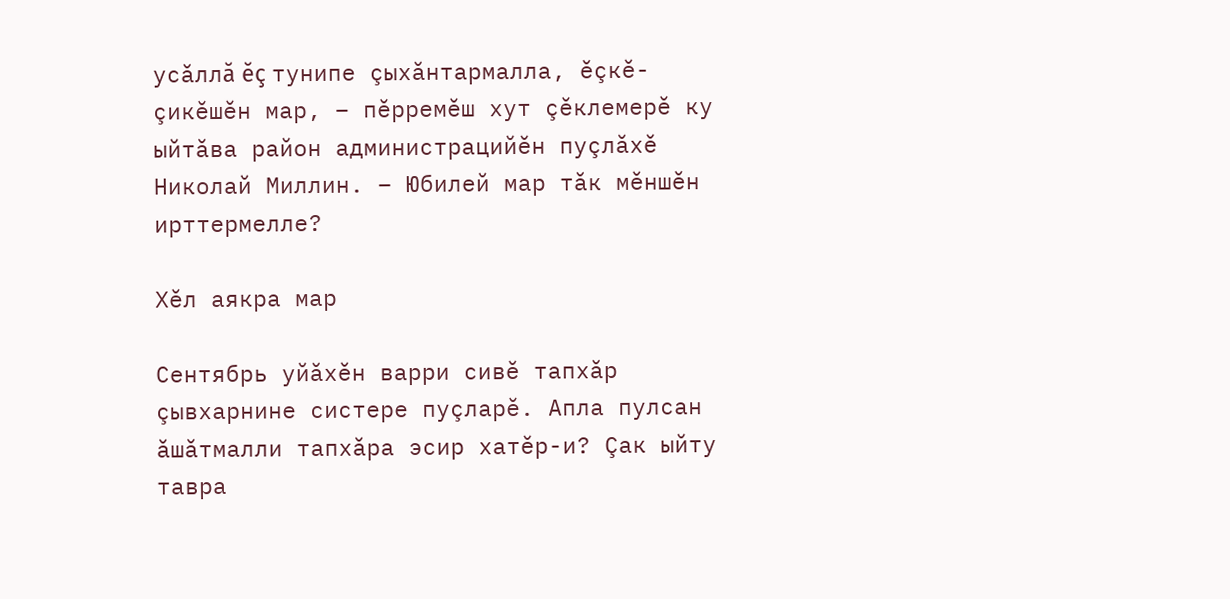усăллă ĕç тунипе çыхăнтармалла, ĕçкĕ-çикĕшĕн мар, – пĕрремĕш хут çĕклемерĕ ку ыйтăва район администрацийĕн пуçлăхĕ Николай Миллин. – Юбилей мар тăк мĕншĕн ирттермелле?

Хĕл аякра мар

Сентябрь уйăхĕн варри сивĕ тапхăр çывхарнине систере пуçларĕ. Апла пулсан ăшăтмалли тапхăра эсир хатĕр-и? Çак ыйту тавра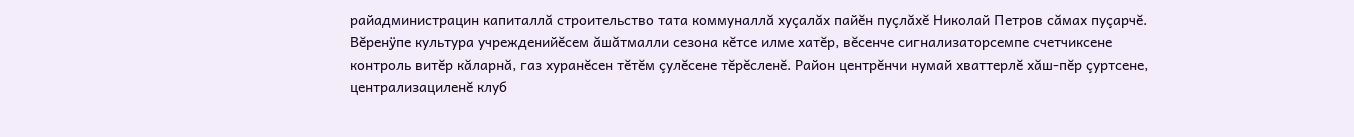райадминистрацин капиталлă строительство тата коммуналлă хуçалăх пайĕн пуçлăхĕ Николай Петров сăмах пуçарчĕ. Вĕренÿпе культура учрежденийĕсем ăшăтмалли сезона кĕтсе илме хатĕр, вĕсенче сигнализаторсемпе счетчиксене контроль витĕр кăларнă, газ хуранĕсен тĕтĕм çулĕсене тĕрĕсленĕ. Район центрĕнчи нумай хваттерлĕ хăш-пĕр çуртсене, централизациленĕ клуб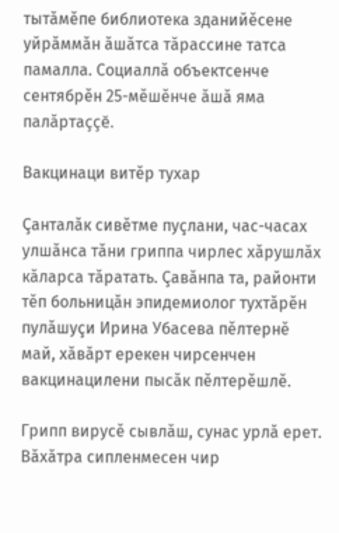тытăмĕпе библиотека зданийĕсене уйрăммăн ăшăтса тăрассине татса памалла. Социаллă объектсенче сентябрĕн 25-мĕшĕнче ăшă яма палăртаççĕ.

Вакцинаци витĕр тухар

Çанталăк сивĕтме пуçлани, час-часах улшăнса тăни гриппа чирлес хăрушлăх кăларса тăратать. Çавăнпа та, районти тĕп больницăн эпидемиолог тухтăрĕн пулăшуçи Ирина Убасева пĕлтернĕ май, хăвăрт ерекен чирсенчен вакцинацилени пысăк пĕлтерĕшлĕ.

Грипп вирусĕ сывлăш, сунас урлă ерет. Вăхăтра сипленмесен чир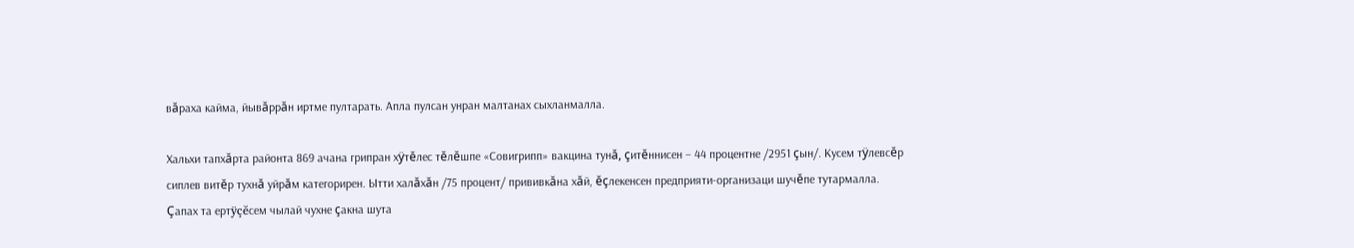вăраха кайма, йывăррăн иртме пултарать. Апла пулсан унран малтанах сыхланмалла.

Хальхи тапхăрта районта 869 ачана грипран хÿтĕлес тĕлĕшпе «Совигрипп» вакцина тунă, çитĕннисен – 44 процентне /2951 çын/. Кусем тÿлевсĕр сиплев витĕр тухнă уйрăм категорирен. Ытти халăхăн /75 процент/ прививкăна хăй, ĕçлекенсен предприяти-организаци шучĕпе тутармалла. Çапах та ертÿçĕсем чылай чухне çакна шута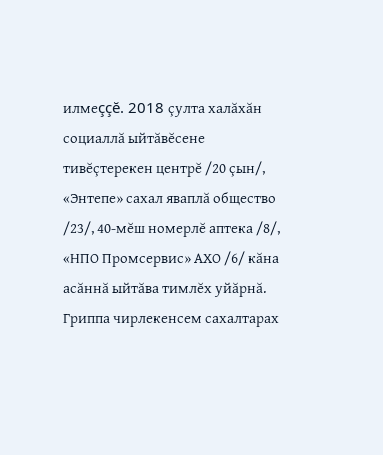илмеççĕ. 2018 çулта халăхăн социаллă ыйтăвĕсене тивĕçтерекен центрĕ /20 çын/, «Энтепе» сахал яваплă общество /23/, 40-мĕш номерлĕ аптека /8/, «НПО Промсервис» АХО /6/ кăна асăннă ыйтăва тимлĕх уйăрнă. Гриппа чирлекенсем сахалтарах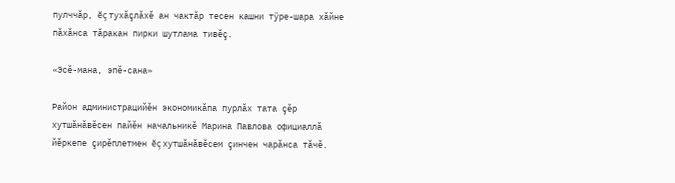пулччăр, ĕç тухăçлăхĕ ан чактăр тесен кашни тÿре-шара хăйне пăхăнса тăракан пирки шутлама тивĕç.

«Эсĕ-мана, эпĕ-сана»

Район администрацийĕн экономикăпа пурлăх тата çĕр хутшăнăвĕсен пайĕн начальникĕ Марина Павлова официаллă йĕркепе çирĕплетмен ĕç хутшăнăвĕсем çинчен чарăнса тăчĕ.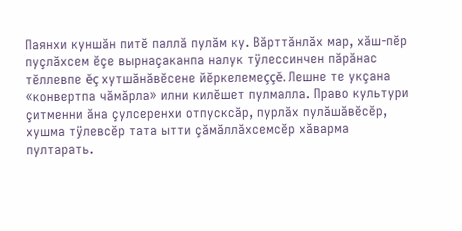Паянхи куншăн питĕ паллă пулăм ку. Вăрттăнлăх мар, хăш-пĕр пуçлăхсем ĕçе вырнаçаканпа налук тÿлессинчен пăрăнас тĕллевпе ĕç хутшăнăвĕсене йĕркелемеççĕ. Лешне те укçана «конвертпа чăмăрла» илни килĕшет пулмалла. Право культури çитменни ăна çулсеренхи отпусксăр, пурлăх пулăшăвĕсĕр, хушма тÿлевсĕр тата ытти çăмăллăхсемсĕр хăварма пултарать.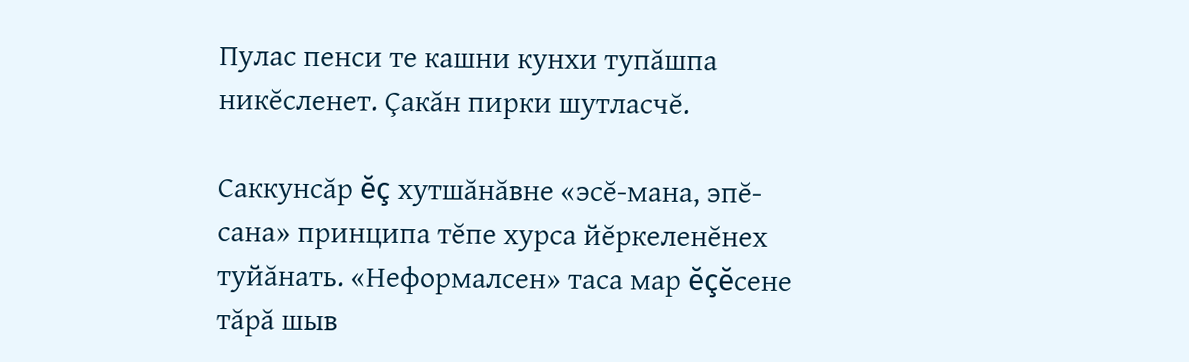Пулас пенси те кашни кунхи тупăшпа никĕсленет. Çакăн пирки шутласчĕ.

Саккунсăр ĕç хутшăнăвне «эсĕ-мана, эпĕ-сана» принципа тĕпе хурса йĕркеленĕнех туйăнать. «Неформалсен» таса мар ĕçĕсене тăрă шыв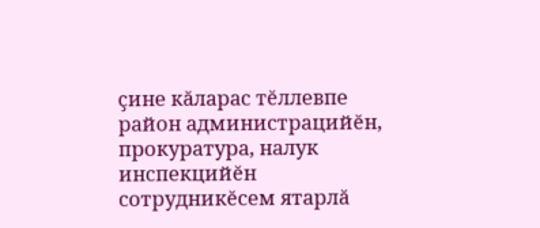çине кăларас тĕллевпе район администрацийĕн, прокуратура, налук инспекцийĕн сотрудникĕсем ятарлă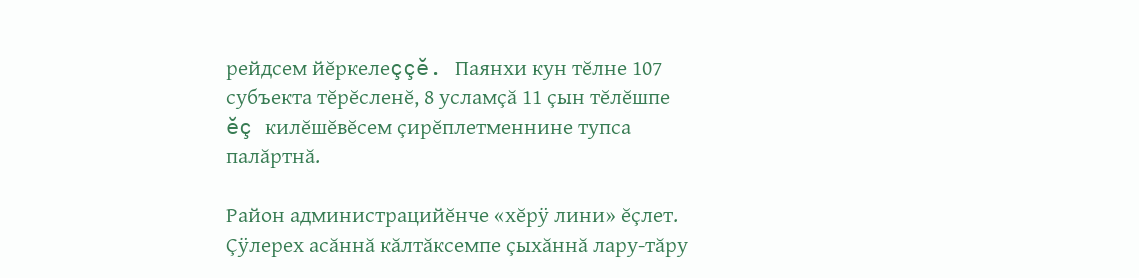рейдсем йĕркелеççĕ. Паянхи кун тĕлне 107 субъекта тĕрĕсленĕ, 8 усламçă 11 çын тĕлĕшпе ĕç килĕшĕвĕсем çирĕплетменнине тупса палăртнă.

Район администрацийĕнче «хĕрÿ лини» ĕçлет. Çÿлерех асăннă кăлтăксемпе çыхăннă лару-тăру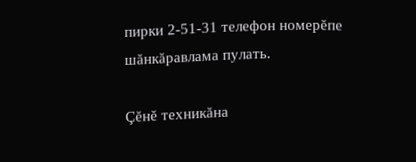пирки 2-51-31 телефон номерĕпе шăнкăравлама пулать.

Çĕнĕ техникăна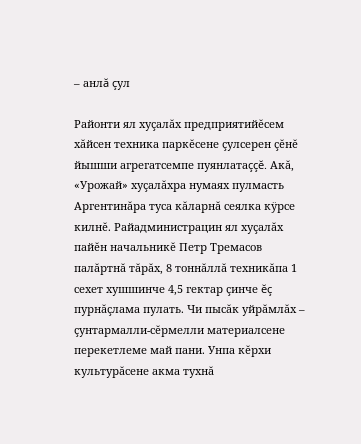– анлă çул

Районти ял хуçалăх предприятийĕсем хăйсен техника паркĕсене çулсерен çĕнĕ йышши агрегатсемпе пуянлатаççĕ. Акă, «Урожай» хуçалăхра нумаях пулмасть Аргентинăра туса кăларнă сеялка кÿрсе килнĕ. Райадминистрацин ял хуçалăх пайĕн начальникĕ Петр Тремасов палăртнă тăрăх, 8 тоннăллă техникăпа 1 сехет хушшинче 4,5 гектар çинче ĕç пурнăçлама пулать. Чи пысăк уйрăмлăх – çунтармалли-сĕрмелли материалсене перекетлеме май пани. Унпа кĕрхи культурăсене акма тухнă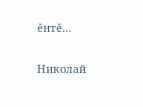ĕнтĕ…

Николай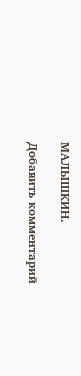МАЛЫШКИН.

Добавить комментарий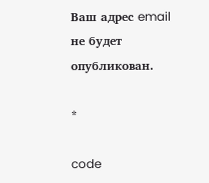Ваш адрес email не будет опубликован.

*

code